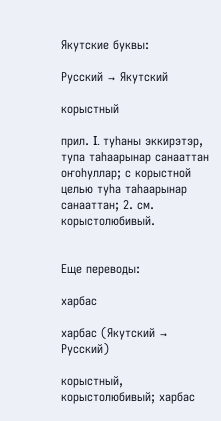Якутские буквы:

Русский → Якутский

корыстный

прил. I. туһаны эккирэтэр, тупа таһаарынар санааттан оҥоһуллар; с корыстной целью туһа таһаарынар санааттан; 2. см. корыстолюбивый.


Еще переводы:

харбас

харбас (Якутский → Русский)

корыстный, корыстолюбивый; харбас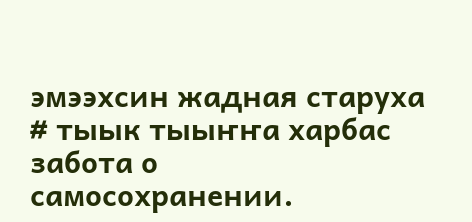эмээхсин жадная старуха # тыык тыыҥҥа харбас забота о самосохранении.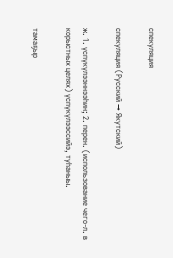спекуляция

спекуляция (Русский → Якутский)

ж. 1. үспүкүлээннээһин; 2. перен. (использование чего-л. в корыстных целях) үспүкүлээссийэ, туһаныы.

тамаҕыр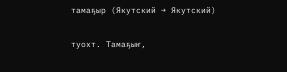тамаҕыр (Якутский → Якутский)

туохт. Тамаҕыҥ,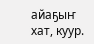айаҕыҥ хат, куур.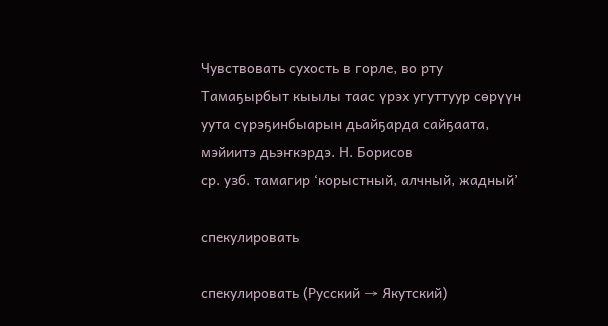Чувствовать сухость в горле, во рту
Тамаҕырбыт кыылы таас үрэх угуттуур сөрүүн уута сүрэҕинбыарын дьайҕарда сайҕаата, мэйиитэ дьэҥкэрдэ. Н. Борисов
ср. узб. тамагир ‘корыстный, алчный, жадный’

спекулировать

спекулировать (Русский → Якутский)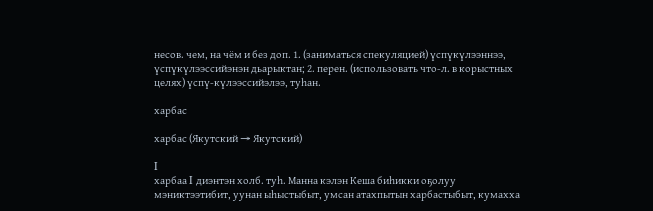несов. чем, на чём и без доп. 1. (заниматься спекуляцией) үспүкүлээннээ, үспүкүлээссийэнэн дьарыктан; 2. перен. (использовать что-л. в корыстных целях) үспү-күлээссийэлээ, туһан.

харбас

харбас (Якутский → Якутский)

I
харбаа I диэнтэн холб. туһ. Манна кэлэн Кеша биһикки оҕолуу мэниктээтибит, уунан ыһыстыбыт, умсан атахпытын харбастыбыт, кумахха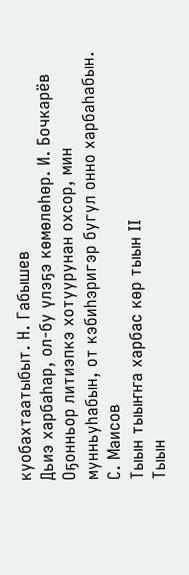куобахтаатыбыт. Н. Габышев
Дьиэ харбаһар, ол-бу үлэҕэ көмөлөһөр. И. Бочкарёв
Оҕонньор литиэпкэ хотуурунан охсор, мин мунньуһабын, от кэбиһэригэр бугул онно харбаһабын. С. Маисов
Тыын тыыҥҥа харбас көр тыын II
Тыын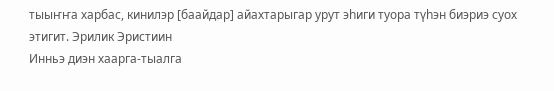тыыҥҥа харбас, кинилэр [баайдар] айахтарыгар урут эһиги туора түһэн биэриэ суох этигит. Эрилик Эристиин
Инньэ диэн хаарга-тыалга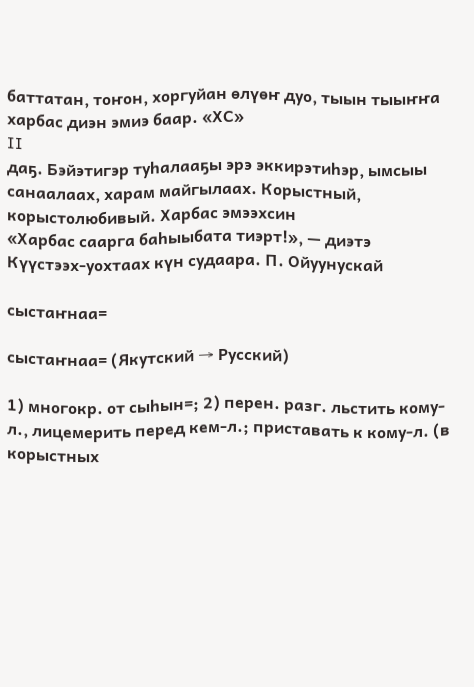баттатан, тоҥон, хоргуйан өлүөҥ дуо, тыын тыыҥҥа харбас диэн эмиэ баар. «ХС»
II
даҕ. Бэйэтигэр туһалааҕы эрэ эккирэтиһэр, ымсыы санаалаах, харам майгылаах. Корыстный, корыстолюбивый. Харбас эмээхсин
«Харбас саарга баһыыбата тиэрт!», — диэтэ Күүстээх-уохтаах күн судаара. П. Ойуунускай

сыстаҥнаа=

сыстаҥнаа= (Якутский → Русский)

1) многокр. от сыһын=; 2) перен. разг. льстить кому-л., лицемерить перед кем-л.; приставать к кому-л. (в корыстных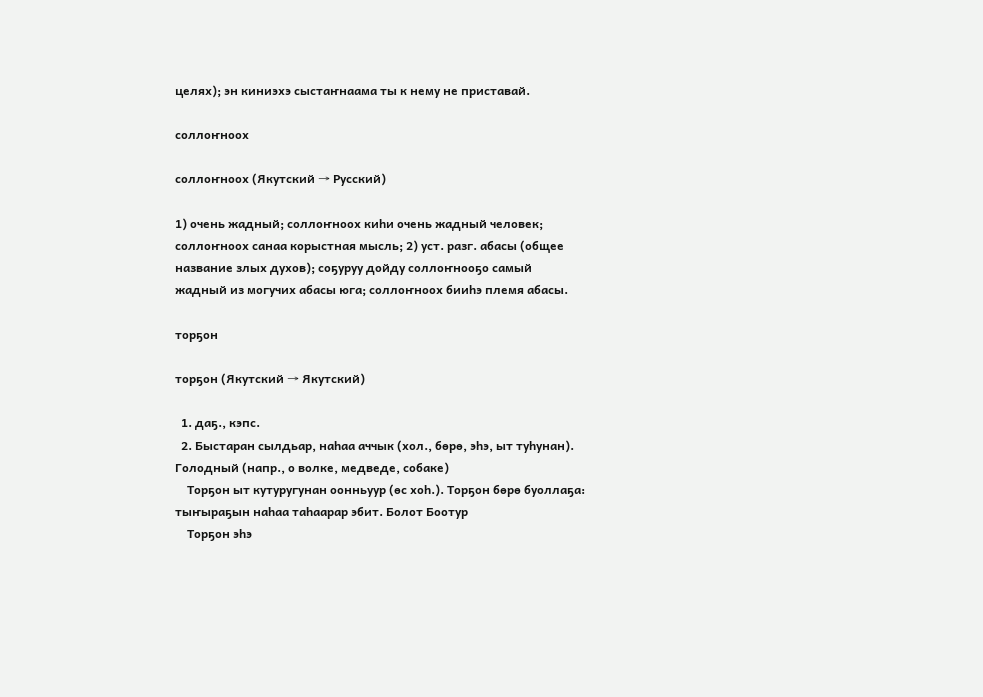целях); эн киниэхэ сыстаҥнаама ты к нему не приставай.

соллоҥноох

соллоҥноох (Якутский → Русский)

1) очень жадный; соллоҥноох киһи очень жадный человек; соллоҥноох санаа корыстная мысль; 2) уст. разг. абасы (общее название злых духов); соҕуруу дойду соллоҥнооҕо самый жадный из могучих абасы юга; соллоҥноох бииһэ племя абасы.

торҕон

торҕон (Якутский → Якутский)

  1. даҕ., кэпс.
  2. Быстаран сылдьар, наһаа аччык (хол., бөрө, эһэ, ыт туһунан). Голодный (напр., о волке, медведе, собаке)
    Торҕон ыт кутуругунан оонньуур (өс хоһ.). Торҕон бөрө буоллаҕа: тыҥыраҕын наһаа таһаарар эбит. Болот Боотур
    Торҕон эһэ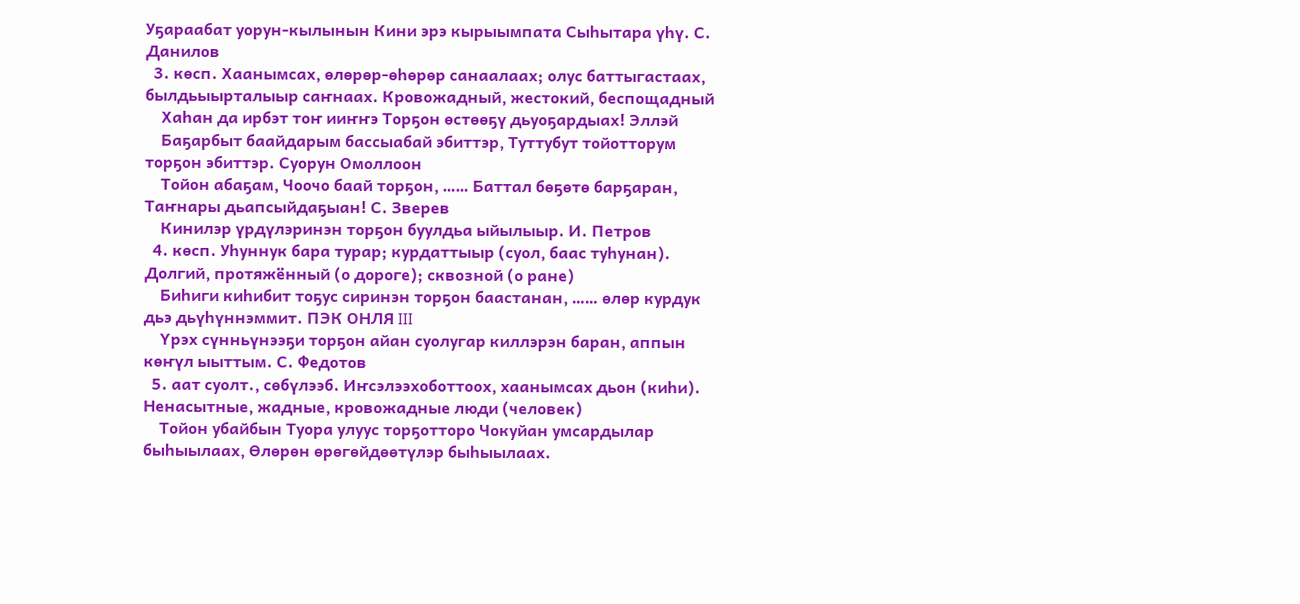Уҕараабат уорун-кылынын Кини эрэ кырыымпата Сыһытара үһү. С. Данилов
  3. көсп. Хаанымсах, өлөрөр-өһөрөр санаалаах; олус баттыгастаах, былдьыырталыыр саҥнаах. Кровожадный, жестокий, беспощадный
    Хаһан да ирбэт тоҥ ииҥҥэ Торҕон өстөөҕү дьуоҕардыах! Эллэй
    Баҕарбыт баайдарым бассыабай эбиттэр, Туттубут тойотторум торҕон эбиттэр. Суорун Омоллоон
    Тойон абаҕам, Чоочо баай торҕон, …… Баттал бөҕөтө барҕаран, Таҥнары дьапсыйдаҕыан! С. Зверев
    Кинилэр үрдүлэринэн торҕон буулдьа ыйылыыр. И. Петров
  4. көсп. Уһуннук бара турар; курдаттыыр (суол, баас туһунан). Долгий, протяжённый (о дороге); сквозной (о ране)
    Биһиги киһибит тоҕус сиринэн торҕон баастанан, …… өлөр курдук дьэ дьүһүннэммит. ПЭК ОНЛЯ III
    Үрэх сүнньүнээҕи торҕон айан суолугар киллэрэн баран, аппын көҥүл ыыттым. С. Федотов
  5. аат суолт., сөбүлээб. Иҥсэлээхоботтоох, хаанымсах дьон (киһи). Ненасытные, жадные, кровожадные люди (человек)
    Тойон убайбын Туора улуус торҕотторо Чокуйан умсардылар быһыылаах, Өлөрөн өрөгөйдөөтүлэр быһыылаах.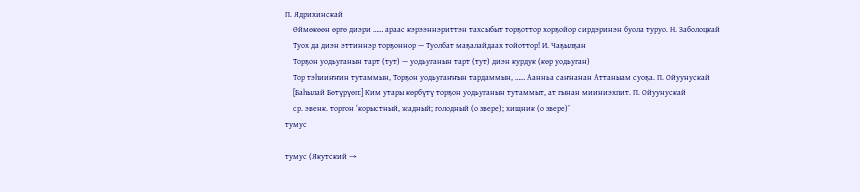П. Ядрихинскай
    Өймөкөөн өргө диэри …… араас кэрээннэриттэн тахсыбыт торҕоттор хорҕойор сирдэринэн буола туруо. Н. Заболоцкай
    Туох да диэн эттиннэр торҕоннор — Туолбат маҕалайдаах тойоттор! И. Чаҕылҕан
    Торҕон уодьуганын тарт (тут) — уодьуганын тарт (тут) диэн курдук (көр уодьуган)
    Тор тэһииҥҥин тутаммын, Торҕон уодьугаҥҥын тардаммын, …… Аанньа саҥнанан Аттаныам суоҕа. П. Ойуунускай
    [Баһылай Бөтүрүөп:] Ким утары көрбүтү торҕон уодьуганын тутаммыт, ат гынан мииниэхпит. П. Ойуунускай
    ср. эвенк. торгон ‘корыстный, жадный; голодный (о звере); хищник (о звере)’
тумус

тумус (Якутский →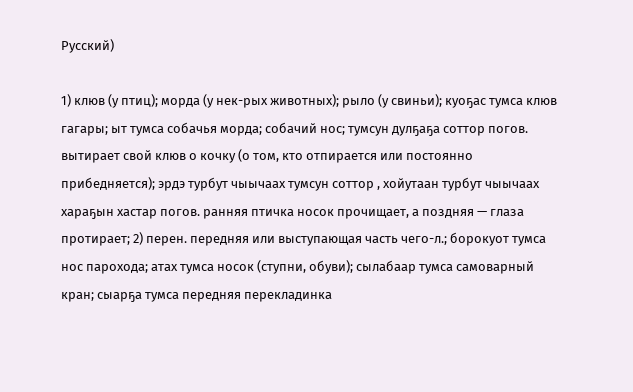Русский)

1) клюв (у птиц); морда (у нек-рых животных); рыло (у свиньи); куоҕас тумса клюв гагары; ыт тумса собачья морда; собачий нос; тумсун дулҕаҕа соттор погов. вытирает свой клюв о кочку (о том, кто отпирается или постоянно прибедняется); эрдэ турбут чыычаах тумсун соттор , хойутаан турбут чыычаах хараҕын хастар погов. ранняя птичка носок прочищает, а поздняя — глаза протирает; 2) перен. передняя или выступающая часть чего-л.; борокуот тумса нос парохода; атах тумса носок (ступни, обуви); сылабаар тумса самоварный кран; сыарҕа тумса передняя перекладинка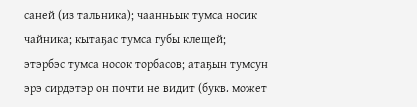саней (из тальника); чаанньык тумса носик чайника; кытаҕас тумса губы клещей; этэрбэс тумса носок торбасов; атаҕын тумсун эрэ сирдэтэр он почти не видит (букв. может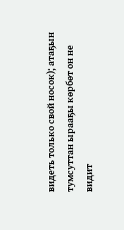видеть только свой носок); атаҕын тумсуттан ырааҕы көрбөт он не видит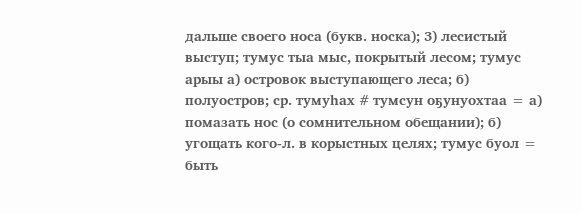дальше своего носа (букв. носка); 3) лесистый выступ; тумус тыа мыс, покрытый лесом; тумус арыы а) островок выступающего леса; б) полуостров; ср. тумуһах # тумсун оҕунуохтаа = а) помазать нос (о сомнительном обещании); б) угощать кого-л. в корыстных целях; тумус буол = быть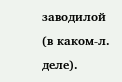заводилой (в каком-л. деле).